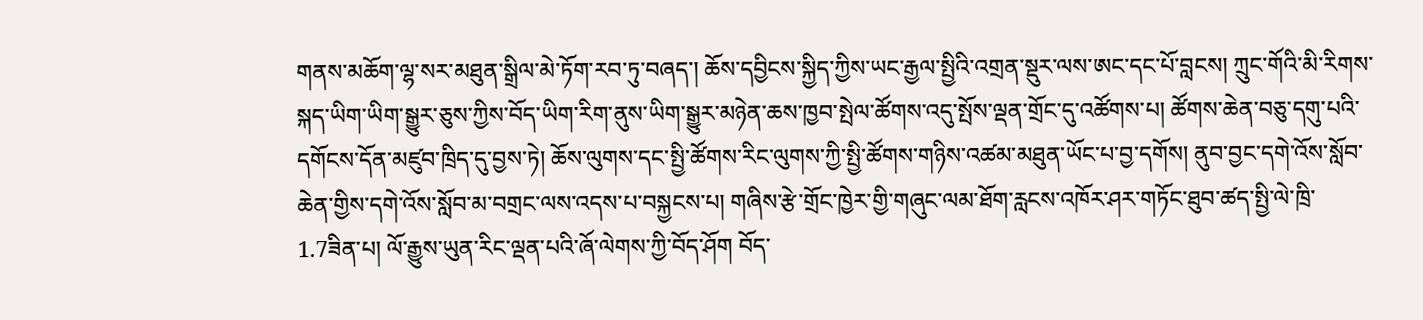གནས་མཆོག་ལྷ་སར་མཐུན་སྒྲིལ་མེ་ཏོག་རབ་ཏུ་བཞད་། ཆོས་དབྱིངས་སྐྱིད་ཀྱིས་ཡང་རྒྱལ་སྤྱིའི་འགྲན་སྡུར་ལས་ཨང་དང་པོ་བླངས། ཀྲུང་གོའི་མི་རིགས་སྐད་ཡིག་ཡིག་སྒྱུར་ཅུས་ཀྱིས་བོད་ཡིག་རིག་ནུས་ཡིག་སྒྱུར་མཉེན་ཆས་ཁྱབ་སྤེལ་ཚོགས་འདུ་སྤོས་ལྡན་གྲོང་དུ་འཚོགས་པ། ཚོགས་ཆེན་བཅུ་དགུ་པའི་དགོངས་དོན་མཛུབ་ཁྲིད་དུ་བྱས་ཏེ། ཆོས་ལུགས་དང་སྤྱི་ཚོགས་རིང་ལུགས་ཀྱི་སྤྱི་ཚོགས་གཉིས་འཚམ་མཐུན་ཡོང་པ་བྱ་དགོས། ནུབ་བྱང་དགེ་འོས་སློབ་ཆེན་གྱིས་དགེ་འོས་སློབ་མ་བགྲང་ལས་འདས་པ་བསྐྱངས་པ། གཞིས་རྩེ་གྲོང་ཁྱེར་གྱི་གཞུང་ལམ་ཐོག་རླངས་འཁོར་ཤར་གཏོང་ཐུབ་ཚད་སྤྱི་ལེ་ཁྲི་1.7ཟིན་པ། ལོ་རྒྱུས་ཡུན་རིང་ལྡན་པའི་ཞོ་ལེགས་ཀྱི་བོད་ཤོག བོད་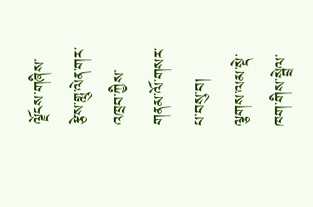ལྗོངས་གཞིས་རྩེས་གླུ་ལེན་གར་འཁྲབ་ཀྱིས་གནམ་ལོ་གསར་པ་བསུ་བ། ལྕགས་ལམ་སྡེ་ཁག་གིས་སྦྲེལ་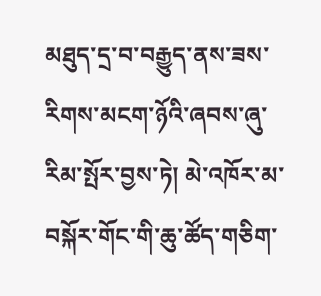མཐུད་དྲ་བ་བརྒྱུད་ནས་ཟས་རིགས་མངག་ཉོའི་ཞབས་ཞུ་རིམ་སྤོར་བྱས་ཏེ། མེ་འཁོར་མ་བསྐོར་གོང་གི་ཆུ་ཚོད་གཅིག་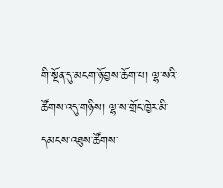གི་སྔོན་དུ་མངག་ཉོ་བྱས་ཆོག་པ། ལྷ་སའི་ཚོགས་འདུ་གཉིས། ལྷ་ས་གྲོང་ཁྱེར་མི་དམངས་འཐུས་ཚོགས་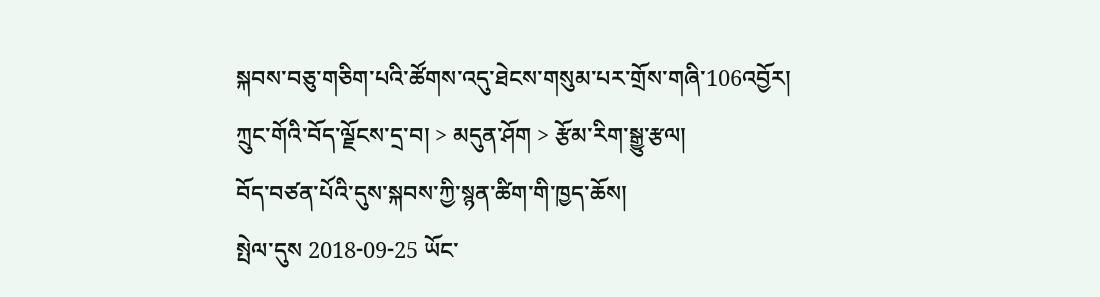སྐབས་བཅུ་གཅིག་པའི་ཚོགས་འདུ་ཐེངས་གསུམ་པར་གྲོས་གཞི་106འབྱོར།
ཀྲུང་གོའི་བོད་ལྗོངས་དྲ་བ། > མདུན་ཤོག > རྩོམ་རིག་སྒྱུ་རྩལ།
བོད་བཙན་པོའི་དུས་སྐབས་ཀྱི་སྙན་ཚིག་གི་ཁྱད་ཆོས།
སྤེལ་དུས 2018-09-25 ཡོང་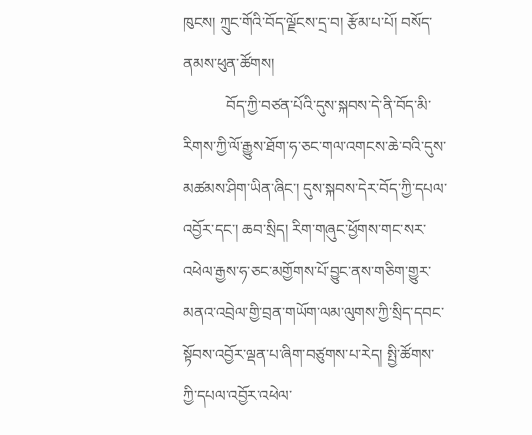ཁུངས། ཀྲུང་གོའི་བོད་ལྗོངས་དྲ་བ། རྩོམ་པ་པོ། བསོད་ནམས་ཕུན་ཚོགས།
           བོད་ཀྱི་བཙན་པོའི་དུས་སྐབས་དེ་ནི་བོད་མི་རིགས་ཀྱི་ལོ་རྒྱུས་ཐོག་ཧ་ཅང་གལ་འགངས་ཆེ་བའི་དུས་མཚམས་ཤིག་ཡིན་ཞིང་། དུས་སྐབས་དེར་བོད་ཀྱི་དཔལ་འབྱོར་དང་། ཆབ་སྲིད། རིག་གཞུང་ཕྱོགས་གང་སར་འཕེལ་རྒྱས་ཧ་ཅང་མགྱོགས་པོ་བྱུང་ནས་གཅིག་གྱུར་མནའ་འབྲེལ་གྱི་བྲན་གཡོག་ལམ་ལུགས་ཀྱི་སྲིད་དབང་སྟོབས་འབྱོར་ལྡན་པ་ཞིག་བཙུགས་པ་རེད། སྤྱི་ཚོགས་ཀྱི་དཔལ་འབྱོར་འཕེལ་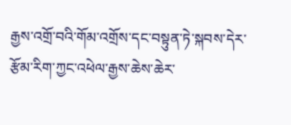རྒྱས་འགྲོ་བའི་གོམ་འགྲོས་དང་བསྟུན་ཏེ་སྐབས་དེར་རྩོམ་རིག་ཀྱང་འཕེལ་རྒྱས་ཆེས་ཆེར་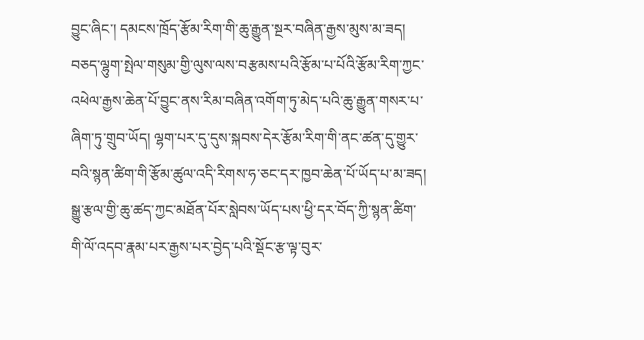བྱུང་ཞིང་། དམངས་ཁྲོད་རྩོམ་རིག་གི་ཆུ་རྒྱུན་སྔར་བཞིན་རྒྱས་མུས་མ་ཟད། བཅད་ལྷུག་སྤེལ་གསུམ་གྱི་ལུས་ལས་བརྩམས་པའི་རྩོམ་པ་པོའི་རྩོམ་རིག་ཀྱང་འཕེལ་རྒྱས་ཆེན་པོ་བྱུང་ནས་རིམ་བཞིན་འགོག་ཏུ་མེད་པའི་ཆུ་རྒྱུན་གསར་པ་ཞིག་ཏུ་གྲུབ་ཡོད། ལྷག་པར་དུ་དུས་སྐབས་དེར་རྩོམ་རིག་གི་ནང་ཚན་དུ་གྱུར་བའི་སྙན་ཚིག་གི་རྩོམ་ཚུལ་འདི་རིགས་ཧ་ཅང་དར་ཁྱབ་ཆེན་པོ་ཡོད་པ་མ་ཟད། སྒྱུ་རྩལ་གྱི་ཆུ་ཚད་ཀྱང་མཐོན་པོར་སླེབས་ཡོད་པས་ཕྱི་དར་བོད་ཀྱི་སྙན་ཚིག་གི་ལོ་འདབ་རྣམ་པར་རྒྱས་པར་བྱེད་པའི་སྡོང་རྩ་ལྟ་བུར་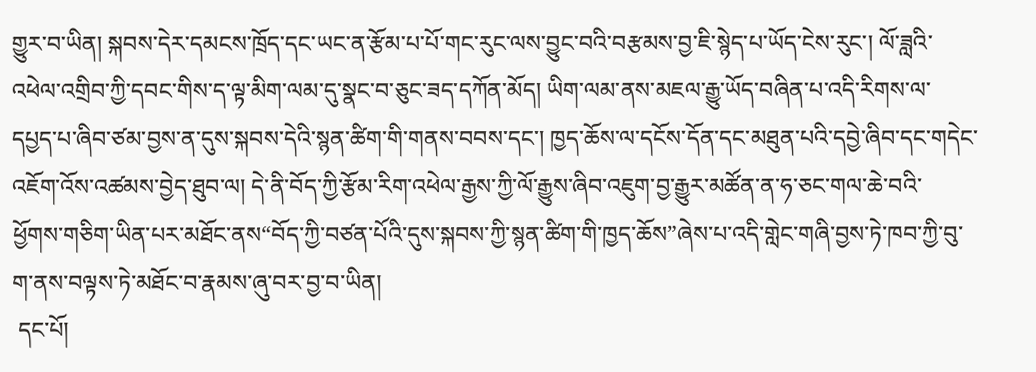གྱུར་བ་ཡིན། སྐབས་དེར་དམངས་ཁྲོད་དང་ཡང་ན་རྩོམ་པ་པོ་གང་རུང་ལས་བྱུང་བའི་བརྩམས་བྱ་ཇི་སྙེད་པ་ཡོད་ངེས་རུང་། ལོ་ཟླའི་འཕེལ་འགྲིབ་ཀྱི་དབང་གིས་ད་ལྟ་མིག་ལམ་དུ་སྣང་བ་ཅུང་ཟད་དཀོན་མོད། ཡིག་ལམ་ནས་མཇལ་རྒྱུ་ཡོད་བཞིན་པ་འདི་རིགས་ལ་དཔྱད་པ་ཞིབ་ཙམ་བྱས་ན་དུས་སྐབས་དེའི་སྙན་ཚིག་གི་གནས་བབས་དང་། ཁྱད་ཆོས་ལ་དངོས་དོན་དང་མཐུན་པའི་དབྱེ་ཞིབ་དང་གདེང་འཇོག་འོས་འཚམས་བྱེད་ཐུབ་ལ། དེ་ནི་བོད་ཀྱི་རྩོམ་རིག་འཕེལ་རྒྱས་ཀྱི་ལོ་རྒྱུས་ཞིབ་འཇུག་བྱ་རྒྱུར་མཚོན་ན་ཧ་ཅང་གལ་ཆེ་བའི་ཕྱོགས་གཅིག་ཡིན་པར་མཐོང་ནས“བོད་ཀྱི་བཙན་པོའི་དུས་སྐབས་ཀྱི་སྙན་ཚིག་གི་ཁྱད་ཆོས”ཞེས་པ་འདི་གླེང་གཞི་བྱས་ཏེ་ཁབ་ཀྱི་བུ་ག་ནས་བལྟས་ཏེ་མཐོང་བ་རྣམས་ཞུ་བར་བྱ་བ་ཡིན།
 དང་པོ།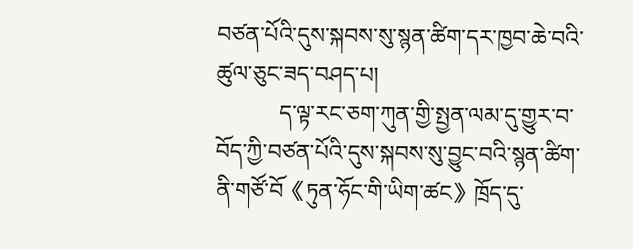བཙན་པོའི་དུས་སྐབས་སུ་སྙན་ཚིག་དར་ཁྱབ་ཆེ་བའི་ཚུལ་ཅུང་ཟད་བཤད་པ།
           ད་ལྟ་རང་ཅག་ཀུན་གྱི་སྤྱན་ལམ་དུ་གྱུར་བ་བོད་ཀྱི་བཙན་པོའི་དུས་སྐབས་སུ་བྱུང་བའི་སྙན་ཚིག་ནི་གཙོ་བོ《ཏུན་ཧོང་གི་ཡིག་ཚང》ཁྲོད་དུ་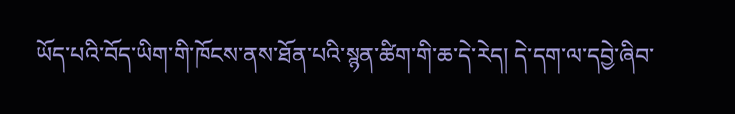ཡོད་པའི་བོད་ཡིག་གི་ཁོངས་ནས་ཐོན་པའི་སྙན་ཚིག་གི་ཆ་དེ་རེད། དེ་དག་ལ་དབྱེ་ཞིབ་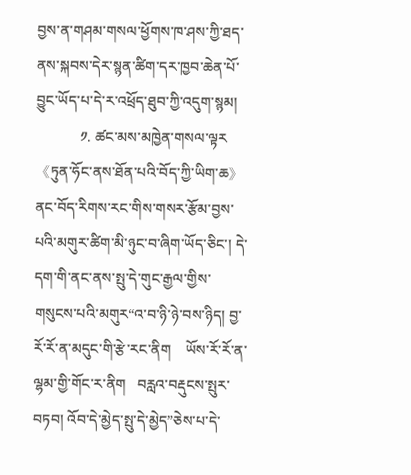བྱས་ན་གཤམ་གསལ་ཕྱོགས་ཁ་ཤས་ཀྱི་ཐད་ནས་སྐབས་དེར་སྙན་ཚིག་དར་ཁྱབ་ཆེན་པོ་བྱུང་ཡོད་པ་དེ་ར་འཕྲོད་ཐུབ་ཀྱི་འདུག་སྙམ།
            ༡. ཚང་མས་མཁྱེན་གསལ་ལྟར《ཏུན་ཧོང་ནས་ཐོན་པའི་བོད་ཀྱི་ཡིག་ཆ》ནང་བོད་རིགས་རང་གིས་གསར་རྩོམ་བྱས་པའི་མགུར་ཚིག་མི་ཉུང་བ་ཞིག་ཡོད་ཅིང་། དེ་དག་གི་ནང་ནས་སྤུ་དེ་གུང་རྒྱལ་གྱིས་གསུངས་པའི་མགུར“འ་བ་ཉི་ཉེ་བས་ཉིད། བྱ་རོ་རོ་ན་མདུང་གི་རྩེ་རང་ནིག    ཡོས་རོ་རོ་ན་ལྷམ་གྱི་གོང་ར་ནིག   བརླའ་བརྡུངས་སྤུར་བཏབ། འོབ་དེ་མྱེད་སྤུ་དེ་མྱེད”ཅེས་པ་དེ་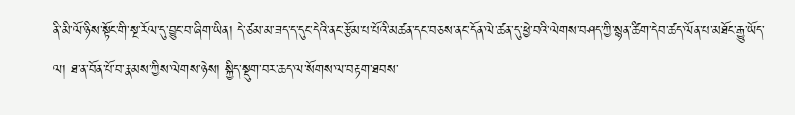ནི་མི་ལོ་ཉིས་སྟོང་གི་སྔ་རོལ་དུ་བྱུང་བ་ཞིག་ཡིན། དེ་ཙམ་མ་ཟད་ད་དུང་དེའི་ནང་རྩོམ་པ་པོའི་མཚན་དང་བཅས་ནང་དོན་ལེ་ཚན་དུ་ཕྱེ་བའི་ལེགས་བཤད་ཀྱི་སྙན་ཚིག་དེབ་ཚད་ལོན་པ་མཐོང་རྒྱུ་ཡོད་ལ། ཐ་ན་བོན་པོ་བ་རྣམས་ཀྱིས་ལེགས་ཉེས། སྐྱིད་སྡུག་བར་ཆད་ལ་སོགས་ལ་བརྟག་ཐབས་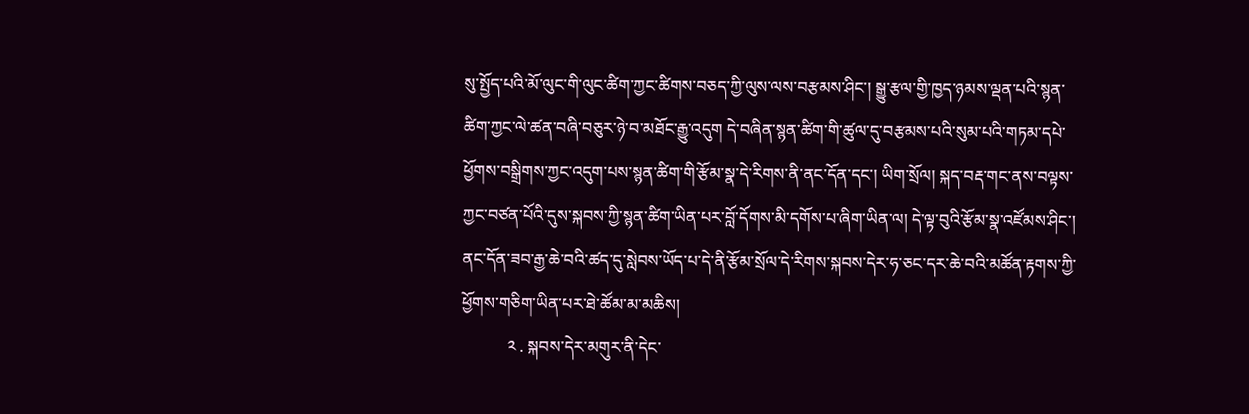སུ་སྤྱོད་པའི་མོ་ལུང་གི་ལུང་ཚིག་ཀྱང་ཚིགས་བཅད་ཀྱི་ལུས་ལས་བརྩམས་ཤིང་། སྒྱུ་རྩལ་གྱི་ཁྱད་ཉམས་ལྡན་པའི་སྙན་ཚིག་ཀྱང་ལེ་ཚན་བཞི་བཅུར་ཉེ་བ་མཐོང་རྒྱུ་འདུག དེ་བཞིན་སྙན་ཚིག་གི་ཚུལ་དུ་བརྩམས་པའི་སུམ་པའི་གཏམ་དཔེ་ཕྱོགས་བསྒྲིགས་ཀྱང་འདུག་པས་སྙན་ཚིག་གི་རྩོམ་སྣ་དེ་རིགས་ནི་ནང་དོན་དང་། ཡིག་སྲོལ། སྐད་བརྡ་གང་ནས་བལྟས་ཀྱང་བཙན་པོའི་དུས་སྐབས་ཀྱི་སྙན་ཚིག་ཡིན་པར་བློ་དོགས་མི་དགོས་པ་ཞིག་ཡིན་ལ། དེ་ལྟ་བུའི་རྩོམ་སྣ་འཛོམས་ཤིང་། ནང་དོན་ཟབ་རྒྱ་ཆེ་བའི་ཚད་དུ་སླེབས་ཡོད་པ་དེ་ནི་རྩོམ་སྲོལ་དེ་རིགས་སྐབས་དེར་ཧ་ཅང་དར་ཆེ་བའི་མཚོན་རྟགས་ཀྱི་ཕྱོགས་གཅིག་ཡིན་པར་ཐེ་ཚོམ་མ་མཆིས།
           ༢ . སྐབས་དེར་མགུར་ནི་དེང་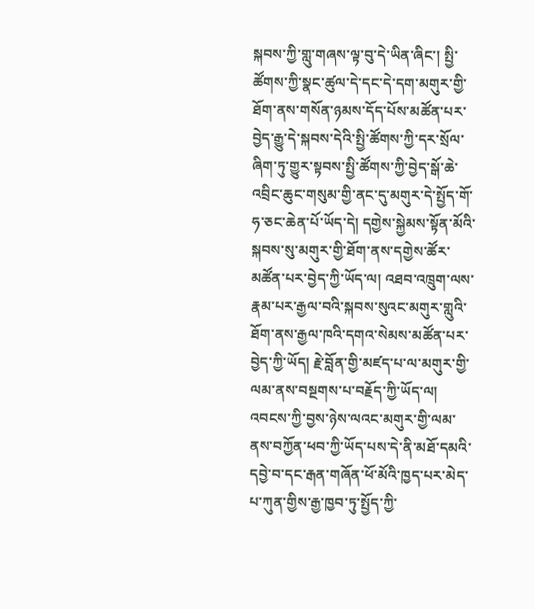སྐབས་ཀྱི་གླུ་གཞས་ལྟ་བུ་དེ་ཡིན་ཞིང་། སྤྱི་ཚོགས་ཀྱི་སྣང་ཚུལ་དེ་དང་དེ་དག་མགུར་གྱི་ཐོག་ནས་གསོན་ཉམས་དོད་པོས་མཚོན་པར་བྱེད་རྒྱུ་དེ་སྐབས་དེའི་སྤྱི་ཚོགས་ཀྱི་དར་སྲོལ་ཞིག་ཏུ་གྱུར་སྟབས་སྤྱི་ཚོགས་ཀྱི་བྱེད་སྒོ་ཆེ་འབྲིང་ཆུང་གསུམ་གྱི་ནང་དུ་མགུར་དེ་སྤྱོད་གོ་ཧ་ཅང་ཆེན་པོ་ཡོད་དེ། དགྱེས་སྐྱེམས་སྟོན་མོའི་སྐབས་སུ་མགུར་གྱི་ཐོག་ནས་དགྱེས་ཚོར་མཚོན་པར་བྱེད་ཀྱི་ཡོད་ལ། འཐབ་འཁྲུག་ལས་རྣམ་པར་རྒྱལ་བའི་སྐབས་སུའང་མགུར་གླུའི་ཐོག་ནས་རྒྱལ་ཁའི་དགའ་སེམས་མཚོན་པར་བྱེད་ཀྱི་ཡོད། རྗེ་བློན་གྱི་མཛད་པ་ལ་མགུར་གྱི་ལམ་ནས་བསྔགས་པ་བརྗོད་ཀྱི་ཡོད་ལ། འབངས་ཀྱི་བྱས་ཉེས་ལའང་མགུར་གྱི་ལམ་ནས་བཀྱོན་ཕབ་ཀྱི་ཡོད་པས་དེ་ནི་མཐོ་དམའི་དབྱེ་བ་དང་རྒན་གཞོན་ཕོ་མོའི་ཁྱད་པར་མེད་པ་ཀུན་གྱིས་རྒྱ་ཁྱབ་ཏུ་སྤྱོད་ཀྱི་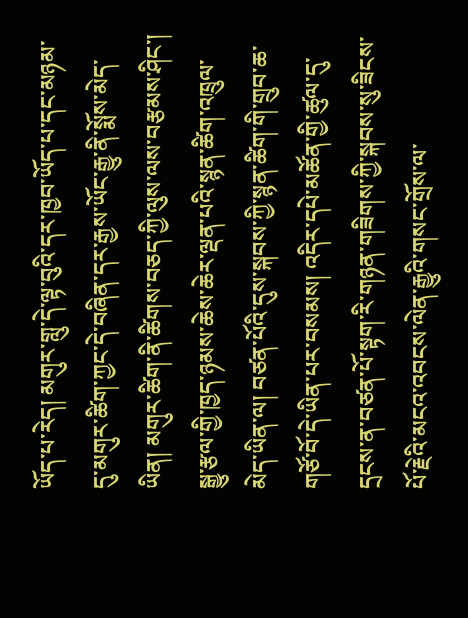ཡོད་པ་རེད། མགུར་གླུ་དེ་ལྟ་བུའི་དར་ཁྱབ་ཡོད་པ་དང་མཉམ་དུ་མགུར་ཚིག་ཀྱང་དེ་བཞིན་དར་རྒྱས་ཡོང་རྒྱུ་ནི་སྨོས་མེད་ཡིན། མགུར་ཚིག་ནི་ཚིགས་བཅད་ཀྱི་ལུས་ལས་བརྩམས་ཤིང་། སྒྱུ་རྩལ་གྱི་ཁྱད་ཉམས་ཆེས་ཆེར་ལྡན་པའི་སྙན་ཚིག་འཁྲུལ་མེད་ཡིན་ལ། བཙན་པོའི་དུས་སྐབས་ཀྱི་སྙན་ཚིག་གི་གྲུབ་ཆ་གཙོ་བོ་དེ་ཡིན་པར་བསམས། འདིར་དཔེ་མཚོན་གྱི་ཚུལ་དུ་དྲངས་ན་བཙན་པོ་སྟག་རི་གཉན་གཟིགས་ཀྱི་སྐབས་སུ་ཟིངས་པོ་རྗེའི་མངའ་འབངས་ལེན་རྒྱུའི་གསང་གྲོས་ལ་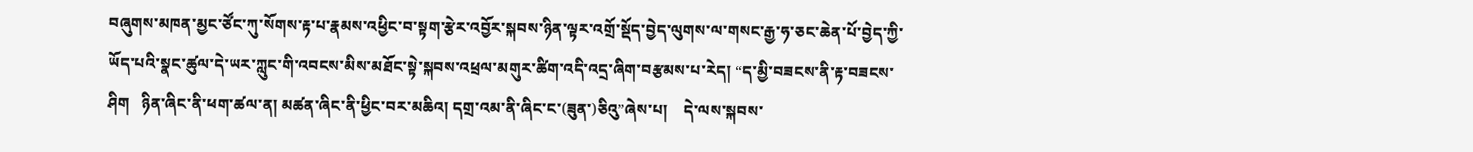བཞུགས་མཁན་མྱང་ཙོང་ཀུ་སོགས་རྟ་པ་རྣམས་འཕྱིང་བ་སྟག་རྩེར་འབྱོར་སྐབས་ཉིན་ལྟར་འགྲོ་སྡོད་བྱེད་ལུགས་ལ་གསང་རྒྱ་ཧ་ཅང་ཆེན་པོ་བྱེད་ཀྱི་ཡོད་པའི་སྣང་ཚུལ་དེ་ཡར་ཀླུང་གི་འབངས་མིས་མཐོང་སྟེ་སྐབས་འཕྲལ་མགུར་ཚིག་འདི་འདྲ་ཞིག་བརྩམས་པ་རེད། “ད་མྱི་བཟངས་ནི་རྟ་བཟངས་ཤིག   ཉིན་ཞིང་ནི་ཕག་ཚལ་ན། མཚན་ཞིང་ནི་ཕྱིང་བར་མཆིའ། དགྲ་འམ་ནི་ཞིང་ང་(ཟུན་)ཅིའུ”ཞེས་པ།    དེ་ལས་སྐབས་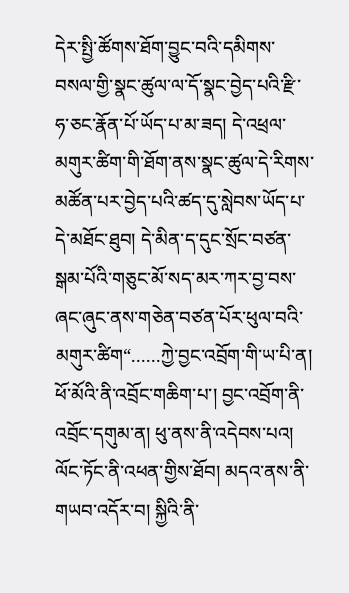དེར་སྤྱི་ཚོགས་ཐོག་བྱུང་བའི་དམིགས་བསལ་གྱི་སྣང་ཚུལ་ལ་དོ་སྣང་བྱེད་པའི་རྫི་ཧ་ཅང་རྣོན་པོ་ཡོད་པ་མ་ཟད། དེ་འཕྲལ་མགུར་ཚིག་གི་ཐོག་ནས་སྣང་ཚུལ་དེ་རིགས་མཚོན་པར་བྱེད་པའི་ཚད་དུ་སླེབས་ཡོད་པ་དེ་མཐོང་ཐུབ། དེ་མིན་ད་དུང་སྲོང་བཙན་སྒམ་པོའི་གཅུང་མོ་སད་མར་ཀར་བྱ་བས་ཞང་ཞུང་ནས་གཅེན་བཙན་པོར་ཕུལ་བའི་མགུར་ཚིག“......ཀྱེ་བྱང་འབྲོག་གི་ཡ་པི་ན། ཕོ་མོའི་ནི་འབྲོང་གཆིག་པ་། བྱང་འབྲོག་ནི་འབྲོང་དགུམ་ན། ཕུ་ནས་ནི་འདེབས་པའ། ལོང་ཏོང་ནི་འཕན་གྱིས་ཐོབ། མདའ་ནས་ནི་གཡབ་འདོར་བ། སྐྱིའི་ནི་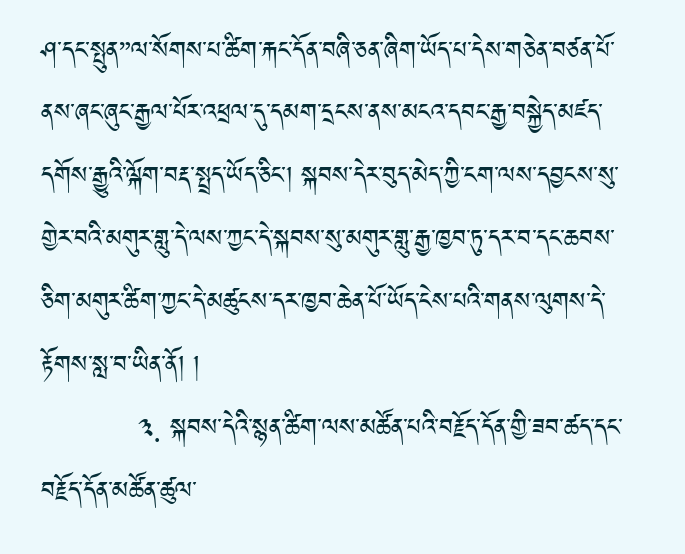ཤ་དང་སྤུན”ལ་སོགས་པ་ཚིག་རྐང་དོན་བཞི་ཅན་ཞིག་ཡོད་པ་དེས་གཅེན་བཙན་པོ་ནས་ཞང་ཞུང་རྒྱལ་པོར་འཕྲལ་དུ་དམག་དྲངས་ནས་མངའ་དབང་རྒྱ་བསྐྱེད་མཛད་དགོས་རྒྱུའི་ལྐོག་བརྡ་སྤྲད་ཡོད་ཅིང་། སྐབས་དེར་བུད་མེད་ཀྱི་ངག་ལས་དབྱངས་སུ་གྱེར་བའི་མགུར་གླུ་དེ་ལས་ཀྱང་དེ་སྐབས་སུ་མགུར་གླུ་རྒྱ་ཁྱབ་ཏུ་དར་བ་དང་ཆབས་ཅིག་མགུར་ཚིག་ཀྱང་དེ་མཚུངས་དར་ཁྱབ་ཆེན་པོ་ཡོད་ངེས་པའི་གནས་ལུགས་དེ་རྟོགས་སླ་བ་ཡིན་ནོ། །
           ༣. སྐབས་དེའི་སྙན་ཚིག་ལས་མཚོན་པའི་བརྗོད་དོན་གྱི་ཟབ་ཚད་དང་བརྗོད་དོན་མཚོན་ཚུལ་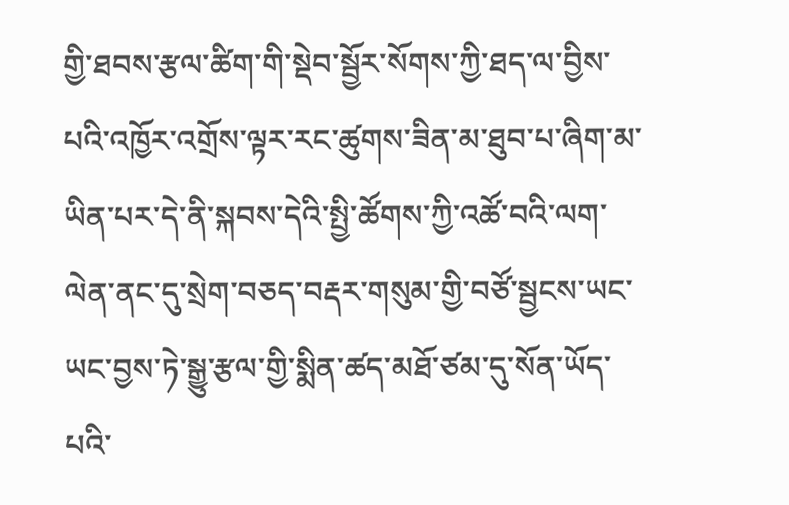གྱི་ཐབས་རྩལ་ཚིག་གི་སྡེབ་སྦྱོར་སོགས་ཀྱི་ཐད་ལ་བྱིས་པའི་འཁྱོར་འགྲོས་ལྟར་རང་ཚུགས་ཟིན་མ་ཐུབ་པ་ཞིག་མ་ཡིན་པར་དེ་ནི་སྐབས་དེའི་སྤྱི་ཚོགས་ཀྱི་འཚོ་བའི་ལག་ལེན་ནང་དུ་སྲེག་བཅད་བརྡར་གསུམ་གྱི་བཙོ་སྦྱངས་ཡང་ཡང་བྱས་ཏེ་སྒྱུ་རྩལ་གྱི་སྨིན་ཚད་མཐོ་ཙམ་དུ་སོན་ཡོད་པའི་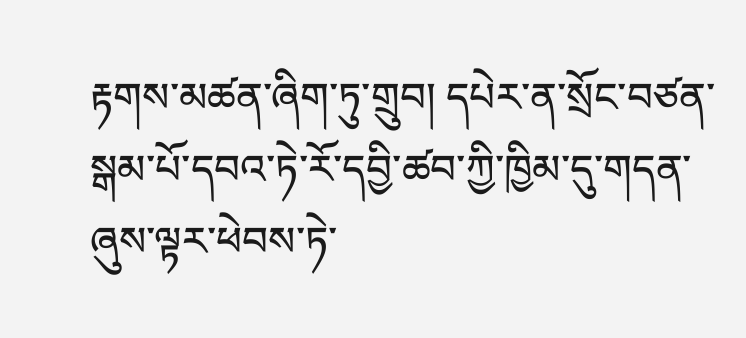རྟགས་མཚན་ཞིག་ཏུ་གྲུབ། དཔེར་ན་སྲོང་བཙན་སྒམ་པོ་དབའ་ཏེ་རོ་དབྱི་ཚབ་ཀྱི་ཁྱིམ་དུ་གདན་ཞུས་ལྟར་ཕེབས་ཏེ་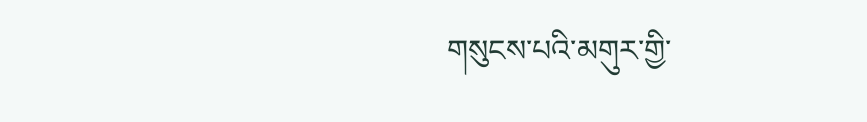གསུངས་པའི་མགུར་གྱི་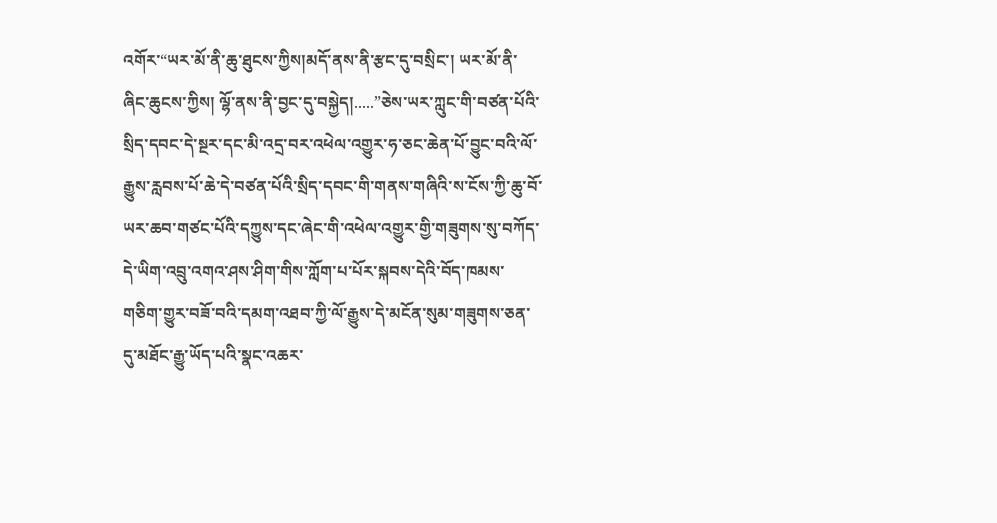འགོར་“ཡར་མོ་ནི་ཆུ་ཐུངས་ཀྱིས།མདོ་ནས་ནི་རྩང་དུ་བསྲིང་། ཡར་མོ་ནི་ཞིང་ཆུངས་ཀྱིས། ལྷོ་ནས་ནི་བྱང་དུ་བསྐྱེད།.....”ཅེས་ཡར་ཀླུང་གི་བཙན་པོའི་སྲིད་དབང་དེ་སྔར་དང་མི་འདྲ་བར་འཕེལ་འགྱུར་ཧ་ཅང་ཆེན་པོ་བྱུང་བའི་ལོ་རྒྱུས་རླབས་པོ་ཆེ་དེ་བཙན་པོའི་སྲིད་དབང་གི་གནས་གཞིའི་ས་ངོས་ཀྱི་ཆུ་བོ་ཡར་ཆབ་གཙང་པོའི་དཀྱུས་དང་ཞེང་གི་འཕེལ་འགྱུར་གྱི་གཟུགས་སུ་བཀོད་དེ་ཡིག་འབྲུ་འགའ་ཤས་ཤིག་གིས་ཀློག་པ་པོར་སྐབས་དེའི་བོད་ཁམས་གཅིག་གྱུར་བཟོ་བའི་དམག་འཐབ་ཀྱི་ལོ་རྒྱུས་དེ་མངོན་སུམ་གཟུགས་ཅན་དུ་མཐོང་རྒྱུ་ཡོད་པའི་སྣང་འཆར་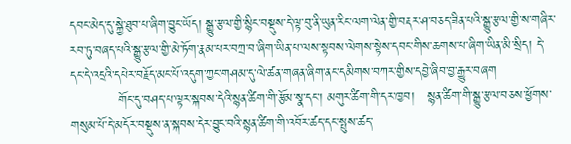དབང་མེད་དུ་སྐྱེ་ཐུབ་པ་ཞིག་བྱུང་ཡོད། སྒྱུ་རྩལ་གྱི་སྙིང་བསྡུས་དེ་ལྟ་བུ་ནི་ཡུན་རིང་ལག་ལེན་གྱི་བརྡར་ཤ་བཅད་ཟིན་པའི་སྒྱུ་རྩལ་གྱི་ས་གཞིར་རབ་ཏུ་བཞད་པའི་སྒྱུ་རྩལ་གྱི་མེ་ཏོག་རྣམ་པར་བཀྲ་བ་ཞིག་ཡིན་པ་ལས་སྟབས་ལེགས་སྟེས་དབང་གིས་ཆགས་པ་ཞིག་ཡིན་མི་སྲིད། དེ་དང་དེ་འདྲའི་དཔེར་བརྗོད་མང་པོ་འདུག་ཀྱང་གཤམ་དུ་ལེ་ཚན་གཞན་ཞིག་ནང་དམིགས་བཀར་གྱིས་དབྱེ་ཞིབ་བྱ་རྒྱུར་བཞག
           གོང་དུ་བཤད་པ་ལྟར་སྐབས་དེའི་སྙན་ཚིག་གི་རྩོམ་སྣ་དང་། མགུར་ཚིག་གི་དར་ཁྱབ།   སྙན་ཚིག་གི་སྒྱུ་རྩལ་བཅས་ཕྱོགས་གསུམ་པོ་དེ་མདོར་བསྡུས་ན་སྐབས་དེར་བྱུང་བའི་སྙན་ཚིག་གི་འབོར་ཚད་དང་སྤུས་ཚད་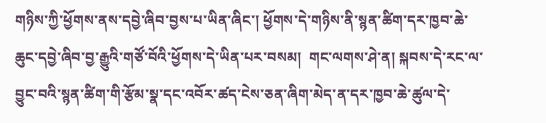གཉིས་ཀྱི་ཕྱོགས་ནས་དབྱེ་ཞིབ་བྱས་པ་ཡིན་ཞིང་། ཕྱོགས་དེ་གཉིས་ནི་སྙན་ཚིག་དར་ཁྱབ་ཆེ་ཆུང་དབྱེ་ཞིབ་བྱ་རྒྱུའི་གཙོ་བོའི་ཕྱོགས་དེ་ཡིན་པར་བསམ།  གང་ལགས་ཤེ་ན། སྐབས་དེ་རང་ལ་བྱུང་བའི་སྙན་ཚིག་གི་རྩོམ་སྣ་དང་འབོར་ཚད་ངེས་ཅན་ཞིག་མེད་ན་དར་ཁྱབ་ཆེ་ཚུལ་དེ་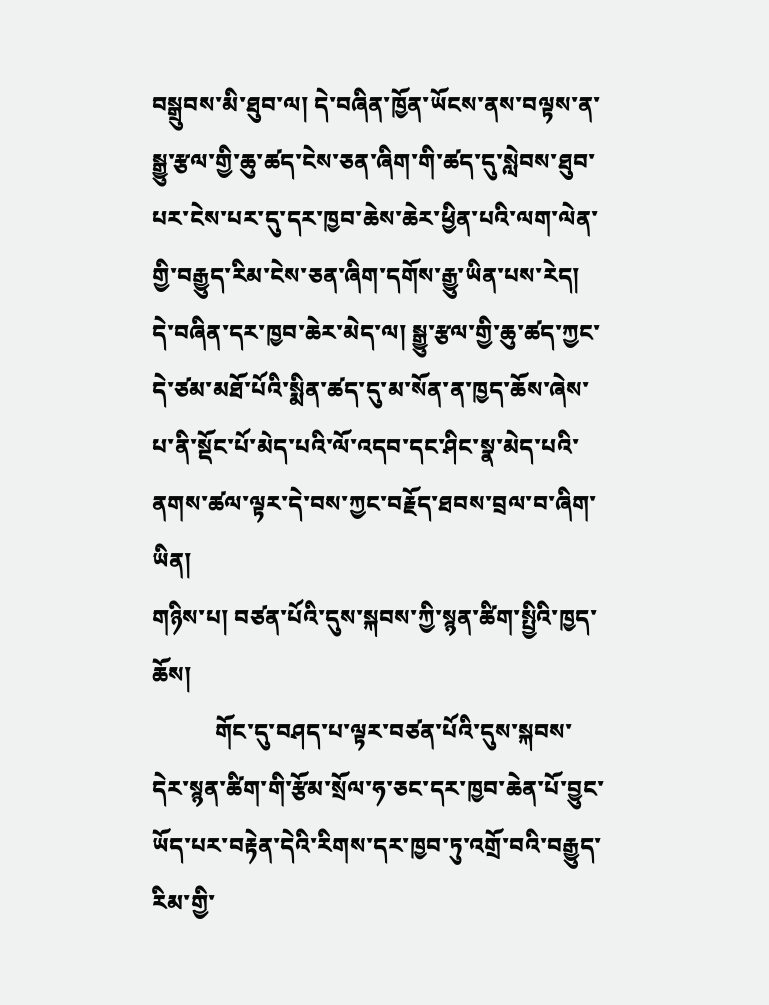བསྒྲུབས་མི་ཐུབ་ལ། དེ་བཞིན་ཁྱོན་ཡོངས་ནས་བལྟས་ན་སྒྱུ་རྩལ་གྱི་ཆུ་ཚད་ངེས་ཅན་ཞིག་གི་ཚད་དུ་སླེབས་ཐུབ་པར་ངེས་པར་དུ་དར་ཁྱབ་ཆེས་ཆེར་ཕྱིན་པའི་ལག་ལེན་གྱི་བརྒྱུད་རིམ་ངེས་ཅན་ཞིག་དགོས་རྒྱུ་ཡིན་པས་རེད། དེ་བཞིན་དར་ཁྱབ་ཆེར་མེད་ལ། སྒྱུ་རྩལ་གྱི་ཆུ་ཚད་ཀྱང་དེ་ཙམ་མཐོ་པོའི་སྨིན་ཚད་དུ་མ་སོན་ན་ཁྱད་ཆོས་ཞེས་པ་ནི་སྡོང་པོ་མེད་པའི་ལོ་འདབ་དང་ཤིང་སྣ་མེད་པའི་ནགས་ཚལ་ལྟར་དེ་བས་ཀྱང་བརྗོད་ཐབས་བྲལ་བ་ཞིག་ཡིན།
གཉིས་པ། བཙན་པོའི་དུས་སྐབས་ཀྱི་སྙན་ཚིག་སྤྱིའི་ཁྱད་ཆོས།
           གོང་དུ་བཤད་པ་ལྟར་བཙན་པོའི་དུས་སྐབས་དེར་སྙན་ཚིག་གི་རྩོམ་སྲོལ་ཧ་ཅང་དར་ཁྱབ་ཆེན་པོ་བྱུང་ཡོད་པར་བརྟེན་དེའི་རིགས་དར་ཁྱབ་ཏུ་འགྲོ་བའི་བརྒྱུད་རིམ་གྱི་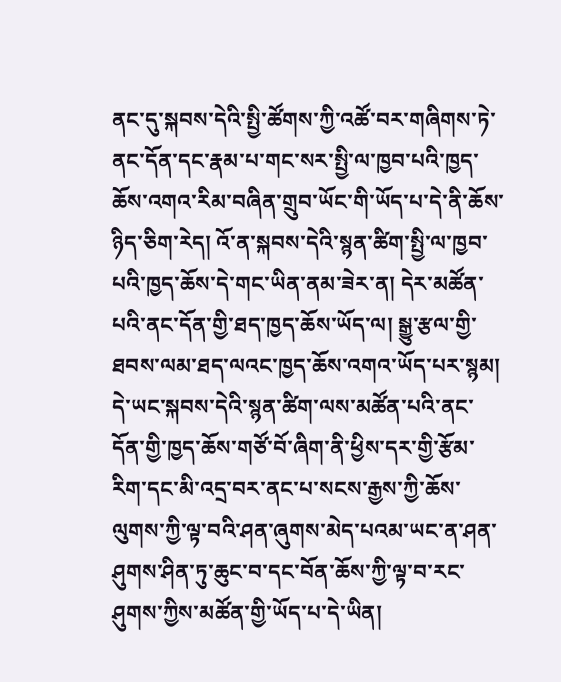ནང་དུ་སྐབས་དེའི་སྤྱི་ཚོགས་ཀྱི་འཚོ་བར་གཞིགས་ཏེ་ནང་དོན་དང་རྣམ་པ་གང་སར་སྤྱི་ལ་ཁྱབ་པའི་ཁྱད་ཆོས་འགའ་རིམ་བཞིན་གྲུབ་ཡོང་གི་ཡོད་པ་དེ་ནི་ཆོས་ཉིད་ཅིག་རེད། འོ་ན་སྐབས་དེའི་སྙན་ཚིག་སྤྱི་ལ་ཁྱབ་པའི་ཁྱད་ཆོས་དེ་གང་ཡིན་ནམ་ཟེར་ན། དེར་མཚོན་པའི་ནང་དོན་གྱི་ཐད་ཁྱད་ཆོས་ཡོད་ལ། སྒྱུ་རྩལ་གྱི་ཐབས་ལམ་ཐད་ལའང་ཁྱད་ཆོས་འགའ་ཡོད་པར་སྙམ།  དེ་ཡང་སྐབས་དེའི་སྙན་ཚིག་ལས་མཚོན་པའི་ནང་དོན་གྱི་ཁྱད་ཆོས་གཙོ་བོ་ཞིག་ནི་ཕྱིས་དར་གྱི་རྩོམ་རིག་དང་མི་འདྲ་བར་ནང་པ་སངས་རྒྱས་ཀྱི་ཆོས་ལུགས་ཀྱི་ལྟ་བའི་ཤན་ཞུགས་མེད་པའམ་ཡང་ན་ཤན་ཤུགས་ཤིན་ཏུ་ཆུང་བ་དང་བོན་ཆོས་ཀྱི་ལྟ་བ་རང་ཤུགས་ཀྱིས་མཚོན་གྱི་ཡོད་པ་དེ་ཡིན།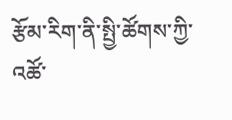རྩོམ་རིག་ནི་སྤྱི་ཚོགས་ཀྱི་འཚོ་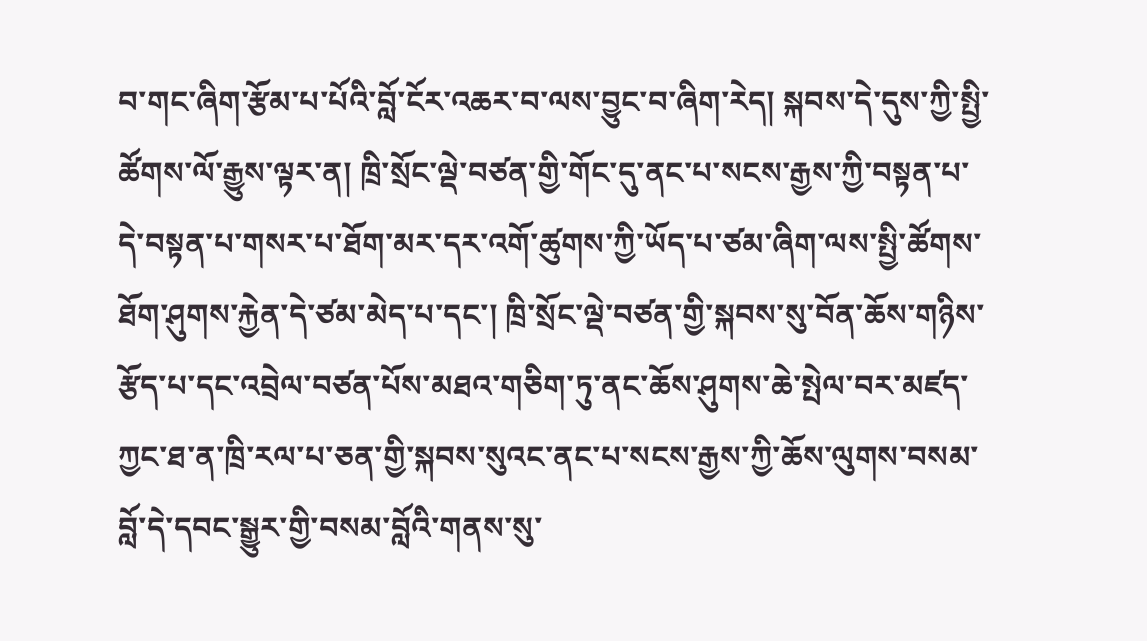བ་གང་ཞིག་རྩོམ་པ་པོའི་བློ་ངོར་འཆར་བ་ལས་བྱུང་བ་ཞིག་རེད། སྐབས་དེ་དུས་ཀྱི་སྤྱི་ཚོགས་ལོ་རྒྱུས་ལྟར་ན། ཁྲི་སྲོང་ལྡེ་བཙན་གྱི་གོང་དུ་ནང་པ་སངས་རྒྱས་ཀྱི་བསྟན་པ་དེ་བསྟན་པ་གསར་པ་ཐོག་མར་དར་འགོ་ཚུགས་ཀྱི་ཡོད་པ་ཙམ་ཞིག་ལས་སྤྱི་ཚོགས་ཐོག་ཤུགས་རྐྱེན་དེ་ཙམ་མེད་པ་དང་། ཁྲི་སྲོང་ལྡེ་བཙན་གྱི་སྐབས་སུ་བོན་ཆོས་གཉིས་རྩོད་པ་དང་འབྲེལ་བཙན་པོས་མཐའ་གཅིག་ཏུ་ནང་ཆོས་ཤུགས་ཆེ་སྤེལ་བར་མཛད་ཀྱང་ཐ་ན་ཁྲི་རལ་པ་ཅན་གྱི་སྐབས་སུའང་ནང་པ་སངས་རྒྱས་ཀྱི་ཆོས་ལུགས་བསམ་བློ་དེ་དབང་སྒྱུར་གྱི་བསམ་བློའི་གནས་སུ་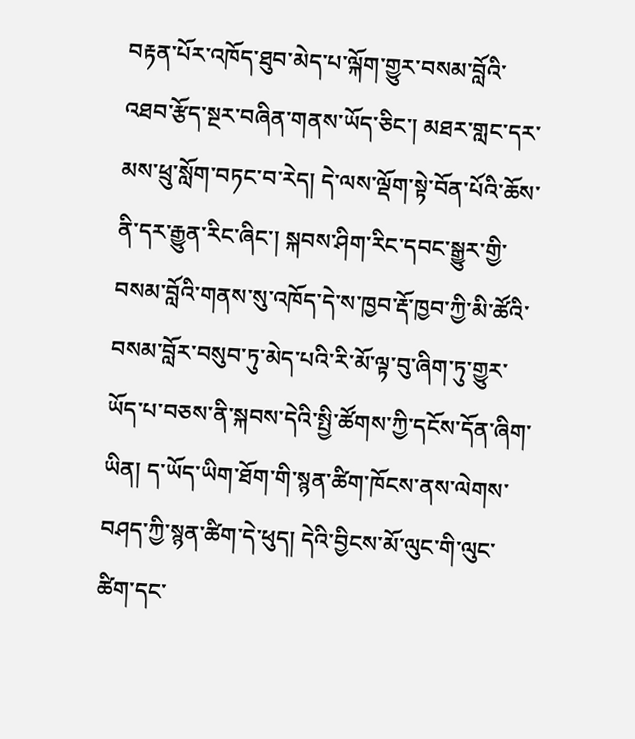བརྟན་པོར་འཁོད་ཐུབ་མེད་པ་ལྐོག་གྱུར་བསམ་བློའི་འཐབ་རྩོད་སྔར་བཞིན་གནས་ཡོད་ཅིང་། མཐར་གླང་དར་མས་ཕྲུ་སློག་བཏང་བ་རེད། དེ་ལས་ལྡོག་སྟེ་བོན་པོའི་ཆོས་ནི་དར་རྒྱུན་རིང་ཞིང་། སྐབས་ཤིག་རིང་དབང་སྒྱུར་གྱི་བསམ་བློའི་གནས་སུ་འཁོད་དེ་ས་ཁྱབ་རྡོ་ཁྱབ་ཀྱི་མི་ཚོའི་བསམ་བློར་བསུབ་ཏུ་མེད་པའི་རི་མོ་ལྟ་བུ་ཞིག་ཏུ་གྱུར་ཡོད་པ་བཅས་ནི་སྐབས་དེའི་སྤྱི་ཚོགས་ཀྱི་དངོས་དོན་ཞིག་ཡིན། ད་ཡོད་ཡིག་ཐོག་གི་སྙན་ཚིག་ཁོངས་ནས་ལེགས་བཤད་ཀྱི་སྙན་ཚིག་དེ་ཕུད། དེའི་བྱིངས་མོ་ལུང་གི་ལུང་ཚིག་དང་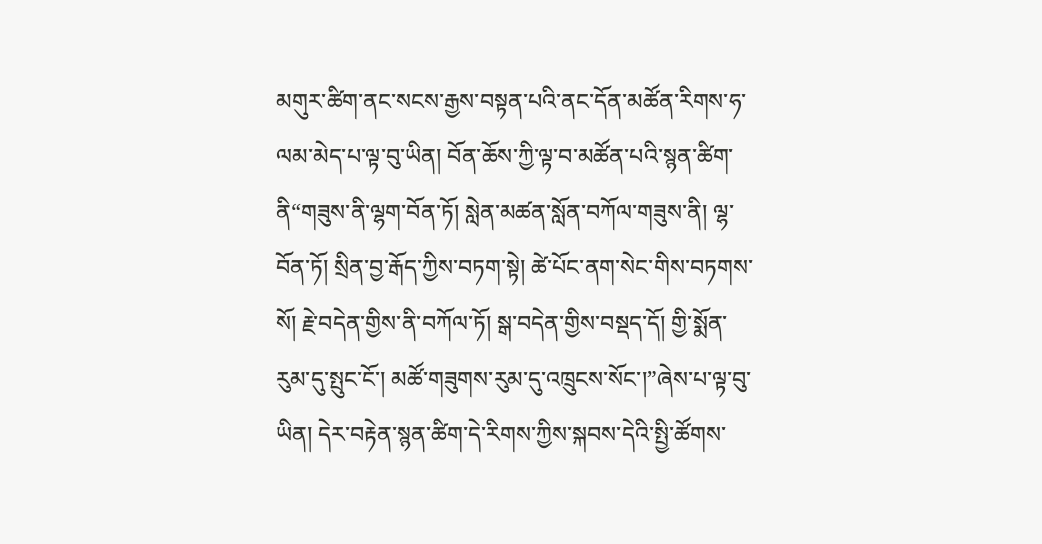མགུར་ཚིག་ནང་སངས་རྒྱས་བསྟན་པའི་ནང་དོན་མཚོན་རིགས་ཧ་ལམ་མེད་པ་ལྟ་བུ་ཡིན། བོན་ཆོས་ཀྱི་ལྟ་བ་མཚོན་པའི་སྙན་ཚིག་ནི“གཟུས་ནི་ལྷག་བོན་ཏོ། སླེན་མཚན་སློན་བཀོལ་གཟུས་ནི། ལྷ་བོན་ཏོ། སྲིན་བྱ་རྒོད་ཀྱིས་བཏག་སྟེ། ཚེ་པོང་ནག་སེང་གིས་བཏགས་སོ། རྗེ་བདེན་གྱིས་ནི་བཀོལ་ཏོ། སྒ་བདེན་གྱིས་བསྡད་དོ། གྱི་སྨོན་རུམ་དུ་སྤུང་ངོ་། མཚོ་གཟུགས་རུམ་དུ་འཁྲུངས་སོང་།”ཞེས་པ་ལྟ་བུ་ཡིན། དེར་བརྟེན་སྙན་ཚིག་དེ་རིགས་ཀྱིས་སྐབས་དེའི་སྤྱི་ཚོགས་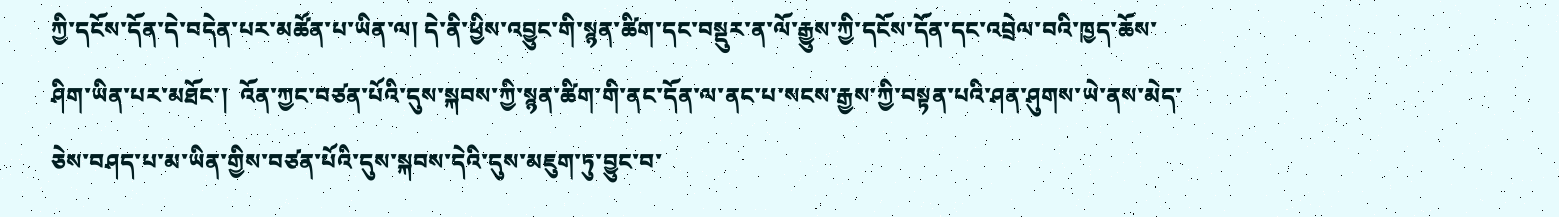ཀྱི་དངོས་དོན་དེ་བདེན་པར་མཚོན་པ་ཡིན་ལ། དེ་ནི་ཕྱིས་འབྱུང་གི་སྙན་ཚིག་དང་བསྡུར་ན་ལོ་རྒྱུས་ཀྱི་དངོས་དོན་དང་འབྲེལ་བའི་ཁྱད་ཆོས་ཤིག་ཡིན་པར་མཐོང་།  འོན་ཀྱང་བཙན་པོའི་དུས་སྐབས་ཀྱི་སྙན་ཚིག་གི་ནང་དོན་ལ་ནང་པ་སངས་རྒྱས་ཀྱི་བསྟན་པའི་ཤན་ཤུགས་ཡེ་ནས་མེད་ཅེས་བཤད་པ་མ་ཡིན་གྱིས་བཙན་པོའི་དུས་སྐབས་དེའི་དུས་མཇུག་ཏུ་བྱུང་བ་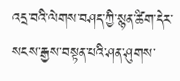འདྲ་བའི་ལེགས་བཤད་ཀྱི་སྙན་ཚིག་དེར་སངས་རྒྱས་བསྟན་པའི་ཤན་ཤུགས་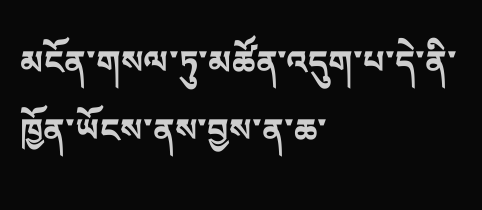མངོན་གསལ་ཏུ་མཚོན་འདུག་པ་དེ་ནི་ཁྱོན་ཡོངས་ནས་བྱས་ན་ཆ་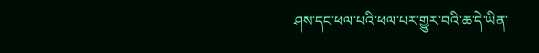ཤས་དང་ཕལ་པའི་ཕལ་པར་གྱུར་བའི་ཆ་དེ་ཡིན་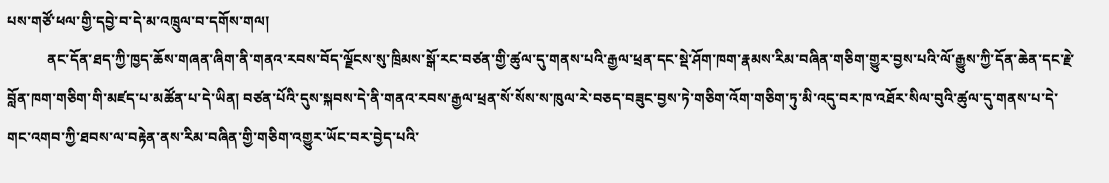པས་གཙོ་ཕལ་གྱི་དབྱེ་བ་དེ་མ་འཁྲུལ་བ་དགོས་གལ།
           ནང་དོན་ཐད་ཀྱི་ཁྱད་ཆོས་གཞན་ཞིག་ནི་གནའ་རབས་བོད་ལྗོངས་སུ་ཁྲིམས་སྒོ་རང་བཙན་གྱི་ཚུལ་དུ་གནས་པའི་རྒྱལ་ཕྲན་དང་སྡེ་ཤོག་ཁག་རྣམས་རིམ་བཞིན་གཅིག་གྱུར་བྱས་པའི་ལོ་རྒྱུས་ཀྱི་དོན་ཆེན་དང་རྗེ་བློན་ཁག་གཅིག་གི་མཛད་པ་མཚོན་པ་དེ་ཡིན། བཙན་པོའི་དུས་སྐབས་དེ་ནི་གནའ་རབས་རྒྱལ་ཕྲན་སོ་སོས་ས་ཁུལ་རེ་བཅད་བཟུང་བྱས་ཏེ་གཅིག་འོག་གཅིག་ཏུ་མི་འདུ་བར་ཁ་འཐོར་སིལ་བུའི་ཚུལ་དུ་གནས་པ་དེ་གང་འགབ་ཀྱི་ཐབས་ལ་བརྟེན་ནས་རིམ་བཞིན་གྱི་གཅིག་འགྱུར་ཡོང་བར་བྱེད་པའི་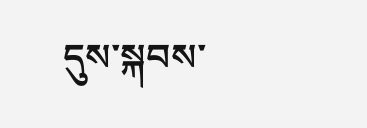དུས་སྐབས་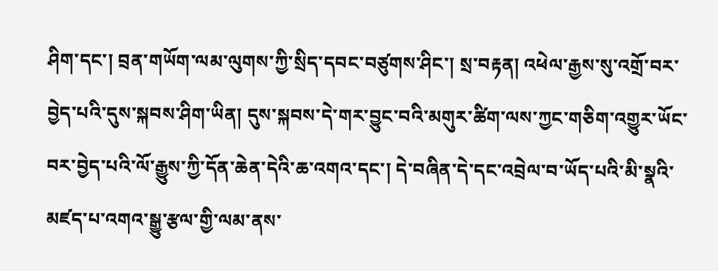ཤིག་དང་། བྲན་གཡོག་ལམ་ལུགས་ཀྱི་སྲིད་དབང་བཙུགས་ཤིང་། སྲ་བརྟན། འཕེལ་རྒྱས་སུ་འགྲོ་བར་བྱེད་པའི་དུས་སྐབས་ཤིག་ཡིན། དུས་སྐབས་དེ་གར་བྱུང་བའི་མགུར་ཚིག་ལས་ཀྱང་གཅིག་འགྱུར་ཡོང་བར་བྱེད་པའི་ལོ་རྒྱུས་ཀྱི་དོན་ཆེན་དེའི་ཆ་འགའ་དང་། དེ་བཞིན་དེ་དང་འབྲེལ་བ་ཡོད་པའི་མི་སྣའི་མཛད་པ་འགའ་སྒྱུ་རྩལ་གྱི་ལམ་ནས་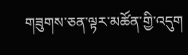གཟུགས་ཅན་ལྟར་མཚོན་གྱི་འདུག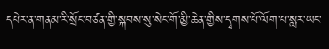དཔེར་ན་གནམ་རི་སྲོང་བཙན་གྱི་སྐབས་སུ་སེང་གོ་མྱི་ཆེན་གྱིས་དྭགས་པོ་ལོག་པ་སླར་ཡང་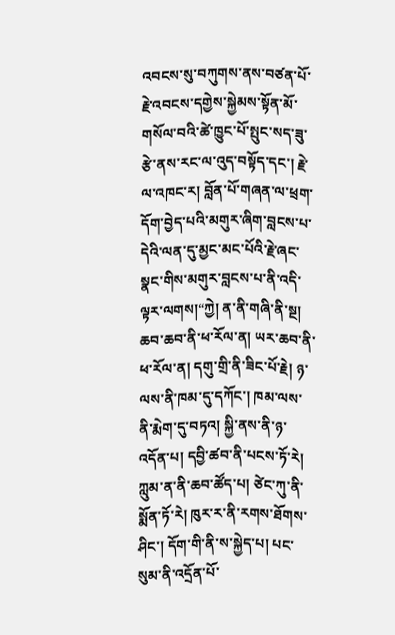འབངས་སུ་བཀུགས་ནས་བཙན་པོ་རྗེ་འབངས་དགྱེས་སྐྱེམས་སྟོན་མོ་གསོལ་བའི་ཚེ་ཁྱུང་པོ་སྤུང་སད་ཟུ་རྩེ་ནས་རང་ལ་འུད་བསྟོད་དང་། རྗེ་ལ་འཁང་ར། བློན་པོ་གཞན་ལ་ཕྲག་དོག་བྱེད་པའི་མགུར་ཞིག་བླངས་པ་དེའི་ལན་དུ་མྱང་མང་པོའི་རྗེ་ཞང་སྣང་གིས་མགུར་བླངས་པ་ནི་འདི་ལྟར་ལགས།“ཀྱེ། ན་ནི་གཞི་ནི་སྔ། ཆབ་ཆབ་ནི་ཕ་རོལ་ན། ཡར་ཆབ་ནི་ཕ་རོལ་ན། དགུ་གྲི་ནི་ཟིང་པོ་རྗེ། ཉ་ལས་ནི་ཁམ་དུ་དཀོང་། ཁམ་ལས་ནི་རྨེག་དུ་བཏའ། སྐྱི་ནས་ནི་ཉ་འདོན་པ། དབྱི་ཚབ་ནི་པངས་ཏོ་རེ། ཀླུམ་ན་ནི་ཆབ་ཚོད་པ། ཙེང་ཀུ་ནི་སྨོན་ཏོ་རེ། ཁུར་ར་ནི་རགས་ཐོགས་ཤིང་། དོག་གི་ནི་ས་སྐྱེད་པ། པང་སུམ་ནི་འདྲོན་པོ་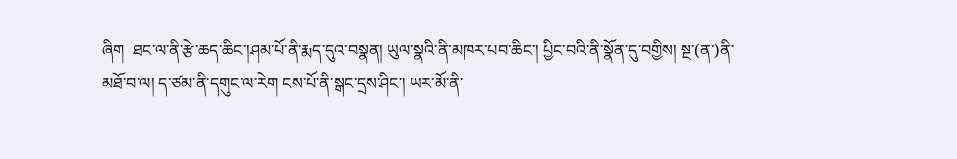ཞིག  ཐང་ལ་ནི་རྩེ་ཆད་ཆིང་།ཤམ་པོ་ནི་རྨད་དུའ་བསྣན། ཡུལ་སྣའི་ནི་མཁར་པབ་ཆིང་། པྱིང་བའི་ནི་སྣོན་དུ་བགྱིས། སྔ་(ན་)ནི་མཐོ་བ་ལ། ད་ཙམ་ནི་དགུང་ལ་རེག ངས་པོ་ནི་སྒང་དྲས་ཤིང་། ཡར་མོ་ནི་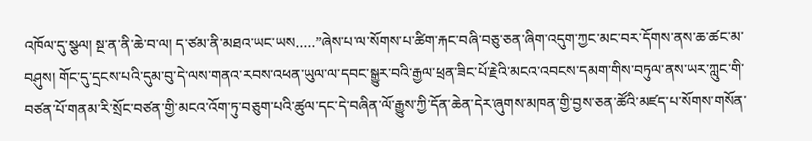འཁོལ་དུ་སྩལ། སྔ་ན་ནི་ཆེ་བ་ལ། ད་ཙམ་ནི་མཐའ་ཡང་ཡས.....”ཞེས་པ་ལ་སོགས་པ་ཚིག་རྐང་བཞི་བཅུ་ཅན་ཞིག་འདུག་ཀྱང་མང་བར་དོགས་ནས་ཆ་ཚང་མ་བཤུས། གོང་དུ་དྲངས་པའི་དུམ་བུ་དེ་ལས་གནའ་རབས་འཕན་ཡུལ་ལ་དབང་སྒྱུར་བའི་རྒྱལ་ཕྲན་ཟིང་པོ་རྗེའི་མངའ་འབངས་དམག་གིས་བཏུལ་ནས་ཡར་ཀླུང་གི་བཙན་པོ་གནམ་རི་སྲོང་བཙན་གྱི་མངའ་འོག་ཏུ་བཅུག་པའི་ཚུལ་དང་དེ་བཞིན་ལོ་རྒྱུས་ཀྱི་དོན་ཆེན་དེར་ཞུགས་མཁན་གྱི་བྱས་ཅན་ཚོའི་མཛད་པ་སོགས་གསོན་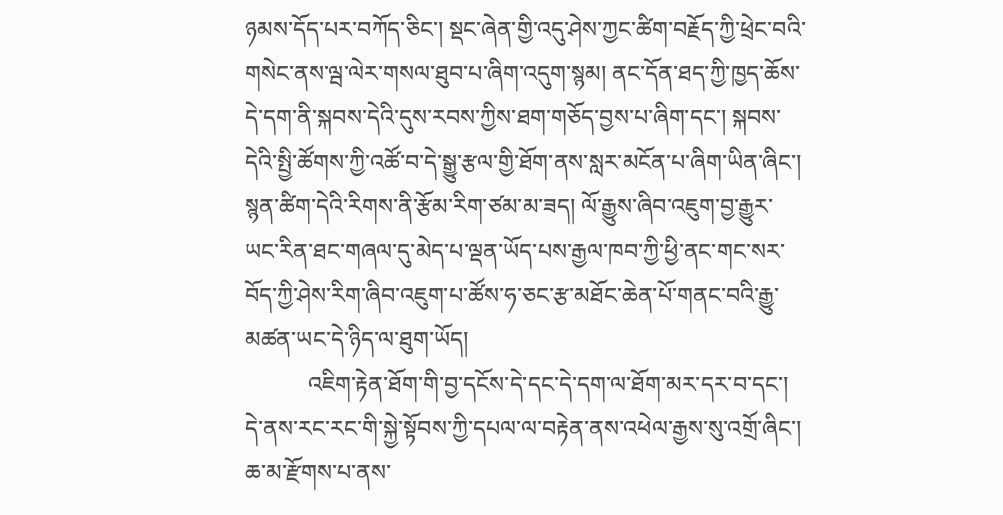ཉམས་དོད་པར་བཀོད་ཅིང་། སྡང་ཞེན་གྱི་འདུ་ཤེས་ཀྱང་ཚིག་བརྗོད་ཀྱི་ཕྲེང་བའི་གསེང་ནས་ལྦ་ལེར་གསལ་ཐུབ་པ་ཞིག་འདུག་སྙམ། ནང་དོན་ཐད་ཀྱི་ཁྱད་ཆོས་དེ་དག་ནི་སྐབས་དེའི་དུས་རབས་ཀྱིས་ཐག་གཅོད་བྱས་པ་ཞིག་དང་། སྐབས་དེའི་སྤྱི་ཚོགས་ཀྱི་འཚོ་བ་དེ་སྒྱུ་རྩལ་གྱི་ཐོག་ནས་སླར་མངོན་པ་ཞིག་ཡིན་ཞིང་། སྙན་ཚིག་དེའི་རིགས་ནི་རྩོམ་རིག་ཙམ་མ་ཟད། ལོ་རྒྱུས་ཞིབ་འཇུག་བྱ་རྒྱུར་ཡང་རིན་ཐང་གཞལ་དུ་མེད་པ་ལྡན་ཡོད་པས་རྒྱལ་ཁབ་ཀྱི་ཕྱི་ནང་གང་སར་བོད་ཀྱི་ཤེས་རིག་ཞིབ་འཇུག་པ་ཚོས་ཧ་ཅང་རྩ་མཐོང་ཆེན་པོ་གནང་བའི་རྒྱུ་མཚན་ཡང་དེ་ཉིད་ལ་ཐུག་ཡོད།
           འཇིག་རྟེན་ཐོག་གི་བྱ་དངོས་དེ་དང་དེ་དག་ལ་ཐོག་མར་དར་བ་དང་། དེ་ནས་རང་རང་གི་སྐྱེ་སྟོབས་ཀྱི་དཔལ་ལ་བརྟེན་ནས་འཕེལ་རྒྱས་སུ་འགྲོ་ཞིང་། ཆ་མ་རྫོགས་པ་ནས་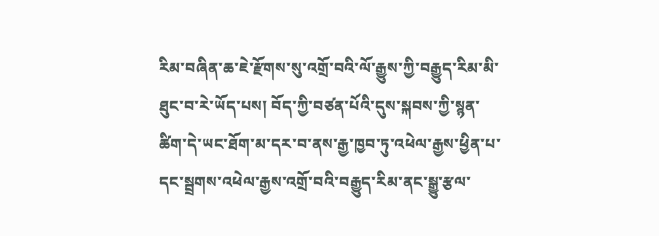རིམ་བཞིན་ཆ་ཇེ་རྫོགས་སུ་འགྲོ་བའི་ལོ་རྒྱུས་ཀྱི་བརྒྱུད་རིམ་མི་ཐུང་བ་རེ་ཡོད་པས། བོད་ཀྱི་བཙན་པོའི་དུས་སྐབས་ཀྱི་སྙན་ཚིག་དེ་ཡང་ཐོག་མ་དར་བ་ནས་རྒྱ་ཁྱབ་ཏུ་འཕེལ་རྒྱས་ཕྱིན་པ་དང་སྦྲགས་འཕེལ་རྒྱས་འགྲོ་བའི་བརྒྱུད་རིམ་ནང་སྒྱུ་རྩལ་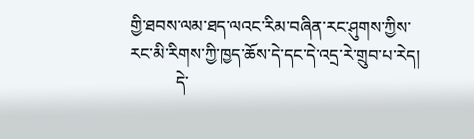གྱི་ཐབས་ལམ་ཐད་ལའང་རིམ་བཞིན་རང་ཤུགས་ཀྱིས་རང་མི་རིགས་ཀྱི་ཁྱད་ཆོས་དེ་དང་དེ་འདྲ་རེ་གྲུབ་པ་རེད།
           དེ་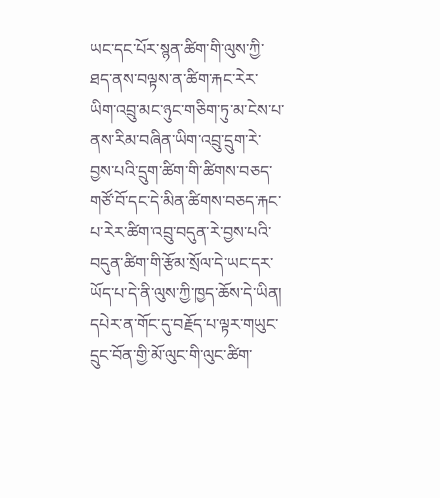ཡང་དང་པོར་སྙན་ཚིག་གི་ལུས་ཀྱི་ཐད་ནས་བལྟས་ན་ཚིག་རྐང་རེར་ཡིག་འབྲུ་མང་ཉུང་གཅིག་ཏུ་མ་ངེས་པ་ནས་རིམ་བཞིན་ཡིག་འབྲུ་དྲུག་རེ་བྱས་པའི་དྲུག་ཚིག་གི་ཚིགས་བཅད་གཙོ་བོ་དང་དེ་མིན་ཚིགས་བཅད་རྐང་པ་རེར་ཚིག་འབྲུ་བདུན་རེ་བྱས་པའི་བདུན་ཚིག་གི་རྩོམ་སྲོལ་དེ་ཡང་དར་ཡོད་པ་དེ་ནི་ལུས་ཀྱི་ཁྱད་ཆོས་དེ་ཡིན། དཔེར་ན་གོང་དུ་བརྗོད་པ་ལྟར་གཡུང་དྲུང་བོན་གྱི་མོ་ལུང་གི་ལུང་ཚིག་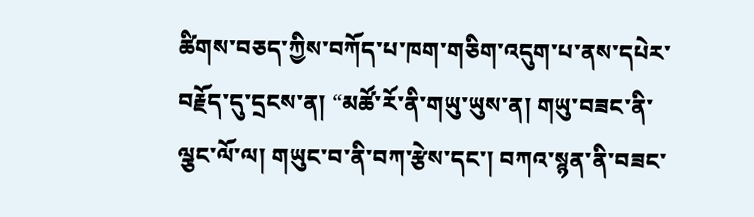ཚིགས་བཅད་ཀྱིས་བཀོད་པ་ཁག་གཅིག་འདུག་པ་ནས་དཔེར་བརྗོད་དུ་དྲངས་ན། “མཚོ་རོ་ནི་གཡུ་ཡུས་ན། གཡུ་བཟང་ནི་ལྕང་ལོ་ལ། གཡུང་བ་ནི་བཀ་རྩེས་དང་། བཀའ་སྙན་ནི་བཟང་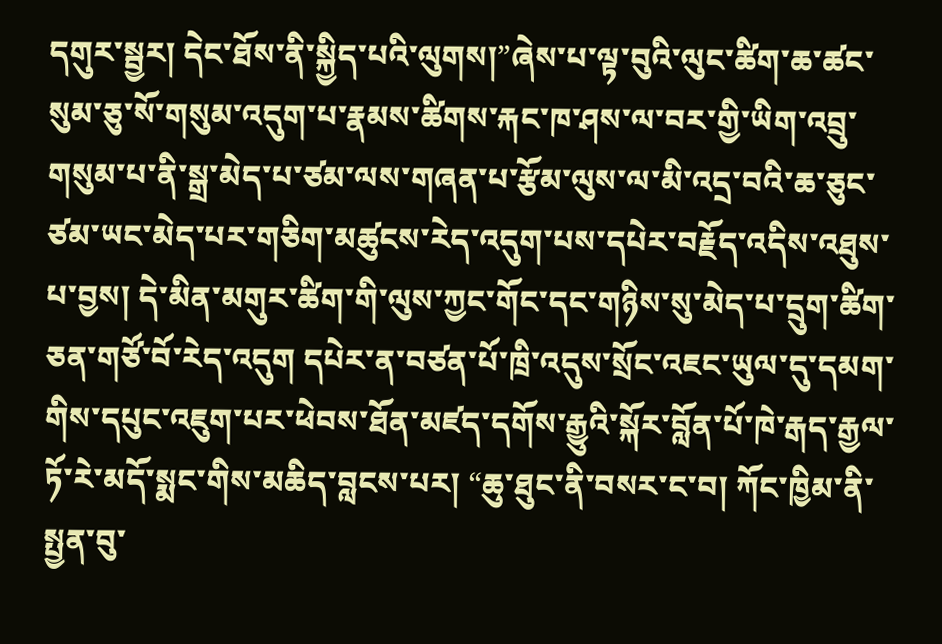དགུར་སྦྱར། དེང་ཐོས་ནི་སྐྱིད་པའི་ལུགས།”ཞེས་པ་ལྟ་བུའི་ལུང་ཚིག་ཆ་ཚང་སུམ་ཅུ་སོ་གསུམ་འདུག་པ་རྣམས་ཚིགས་རྐང་ཁ་ཤས་ལ་བར་གྱི་ཡིག་འབྲུ་གསུམ་པ་ནི་སྒྲ་མེད་པ་ཙམ་ལས་གཞན་པ་རྩོམ་ལུས་ལ་མི་འདྲ་བའི་ཆ་ཅུང་ཙམ་ཡང་མེད་པར་གཅིག་མཚུངས་རེད་འདུག་པས་དཔེར་བརྗོད་འདིས་འཐུས་པ་བྱས། དེ་མིན་མགུར་ཚིག་གི་ལུས་ཀྱང་གོང་དང་གཉིས་སུ་མེད་པ་དྲུག་ཚིག་ཅན་གཙོ་བོ་རེད་འདུག དཔེར་ན་བཙན་པོ་ཁྲི་འདུས་སྲོང་འཇང་ཡུལ་དུ་དམག་གིས་དཔུང་འཇུག་པར་ཕེབས་ཐོན་མཛད་དགོས་རྒྱུའི་སྐོར་བློན་པོ་ཁེ་རྒད་རྒྱལ་ཏོ་རེ་མདོ་སྨང་གིས་མཆིད་བླངས་པར། “ཆུ་ཐུང་ནི་བསར་ང་བ། ཀོང་ཁྱིམ་ནི་སྤྱན་བུ་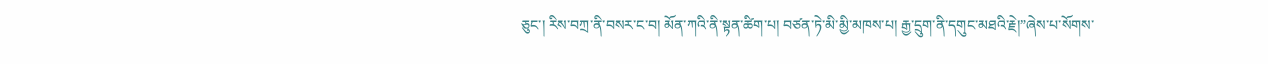ཅུང་། རིས་བཀྲ་ནི་བསར་ང་བ། མོན་ཀའི་ནི་སྟན་ཚིག་པ། བཙན་ཏེ་མི་མྱི་མཁས་པ། རྒྱ་དྲུག་ནི་དགུང་མཐའི་རྗེ།”ཞེས་པ་སོགས་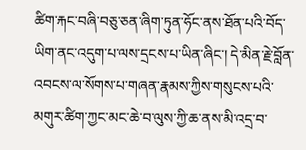ཚིག་རྐང་བཞི་བཅུ་ཅན་ཞིག་ཏུན་ཧོང་ནས་ཐོན་པའི་བོད་ཡིག་ནང་འདུག་པ་ལས་དྲངས་པ་ཡིན་ཞིང་། དེ་མིན་རྗེ་བློན་འབངས་ལ་སོགས་པ་གཞན་རྣམས་ཀྱིས་གསུངས་པའི་མགུར་ཚིག་ཀྱང་མང་ཆེ་བ་ལུས་ཀྱི་ཆ་ནས་མི་འདྲ་བ་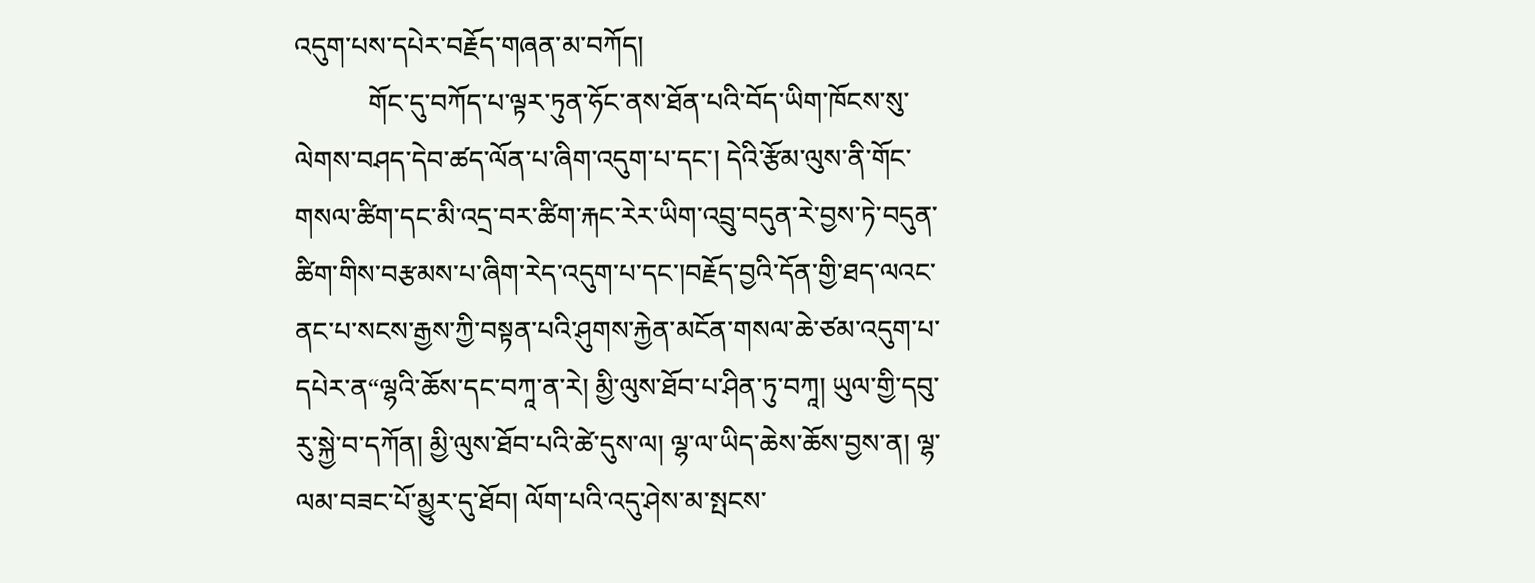འདུག་པས་དཔེར་བརྗོད་གཞན་མ་བཀོད།
           གོང་དུ་བཀོད་པ་ལྟར་ཏུན་ཧོང་ནས་ཐོན་པའི་བོད་ཡིག་ཁོངས་སུ་ལེགས་བཤད་དེབ་ཚད་ལོན་པ་ཞིག་འདུག་པ་དང་། དེའི་རྩོམ་ལུས་ནི་གོང་གསལ་ཚིག་དང་མི་འདྲ་བར་ཚིག་རྐང་རེར་ཡིག་འབྲུ་བདུན་རེ་བྱས་ཏེ་བདུན་ཚིག་གིས་བརྩམས་པ་ཞིག་རེད་འདུག་པ་དང་།བརྗོད་བྱའི་དོན་གྱི་ཐད་ལའང་ནང་པ་སངས་རྒྱས་ཀྱི་བསྟན་པའི་ཤུགས་རྐྱེན་མངོན་གསལ་ཆེ་ཙམ་འདུག་པ་དཔེར་ན“ལྷའི་ཆོས་དང་བཀཱ་ན་རེ། མྱི་ལུས་ཐོབ་པ་ཤིན་ཏུ་བཀཱ། ཡུལ་གྱི་དབུ་རུ་སྐྱེ་བ་དཀོན། མྱི་ལུས་ཐོབ་པའི་ཚེ་དུས་ལ། ལྷ་ལ་ཡིད་ཆེས་ཆོས་བྱས་ན། ལྷ་ལམ་བཟང་པོ་མྱུར་དུ་ཐོབ། ལོག་པའི་འདུ་ཤེས་མ་སྤངས་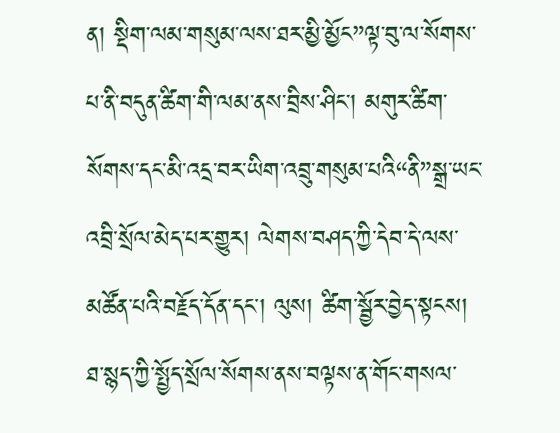ན། སྡིག་ལམ་གསུམ་ལས་ཐར་མྱི་མྱོང”ལྟ་བུ་ལ་སོགས་པ་ནི་བདུན་ཚིག་གི་ལམ་ནས་བྲིས་ཤིང་། མགུར་ཚིག་སོགས་དང་མི་འདྲ་བར་ཡིག་འབྲུ་གསུམ་པའི“ནི”སྒྲ་ཡང་འབྲི་སྲོལ་མེད་པར་གྱུར། ལེགས་བཤད་ཀྱི་དེབ་དེ་ལས་མཚོན་པའི་བརྗོད་དོན་དང་། ལུས། ཚིག་སྦྱོར་བྱེད་སྟངས། ཐ་སྙད་ཀྱི་སྤྱོད་སྲོལ་སོགས་ནས་བལྟས་ན་གོང་གསལ་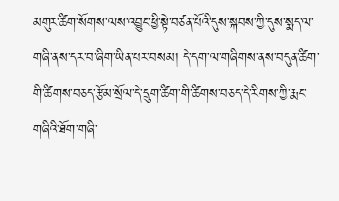མགུར་ཚིག་སོགས་ལས་འབྱུང་ཕྱི་སྟེ་བཙན་པོའི་དུས་སྐབས་ཀྱི་དུས་སྨད་ལ་གཞི་ནས་དར་བ་ཞིག་ཡིན་པར་བསམ། དེ་དག་ལ་གཞིགས་ནས་བདུན་ཚིག་གི་ཚིགས་བཅད་རྩོམ་སྲོལ་དེ་དྲུག་ཚིག་གི་ཚིགས་བཅད་དེ་རིགས་ཀྱི་རྨང་གཞིའི་ཐོག་གཞི་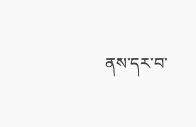ནས་དར་བ་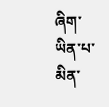ཞིག་ཡིན་པ་མིན་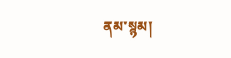ནམ་སྙམ།